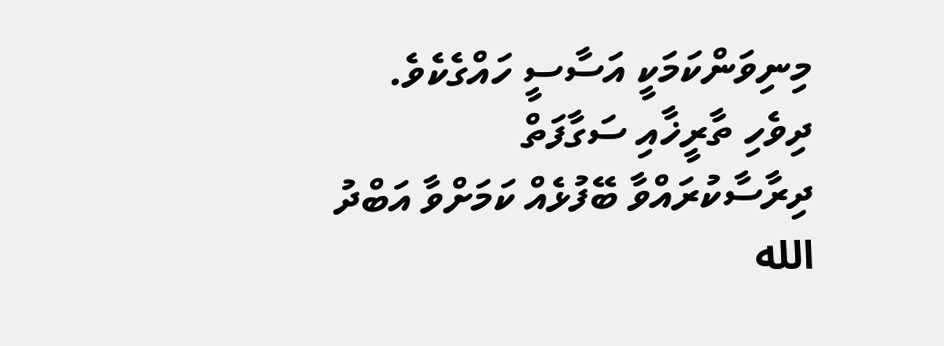މިނިވަންކަމަކީ އަސާސީ ހައްގެކެވެ. ދިވެހި ތާރީޚާއި ސަގާފަތް ދިރާސާކުރައްވާ ބޭފުޅެއް ކަމަށްވާ އަބްދު الله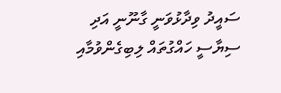ސައީދު ވިދާޅުވަނީ ގާނޫނީ އަދި ސިޔާސީ ހައްގުތައް ލިބިގެންވުމާއި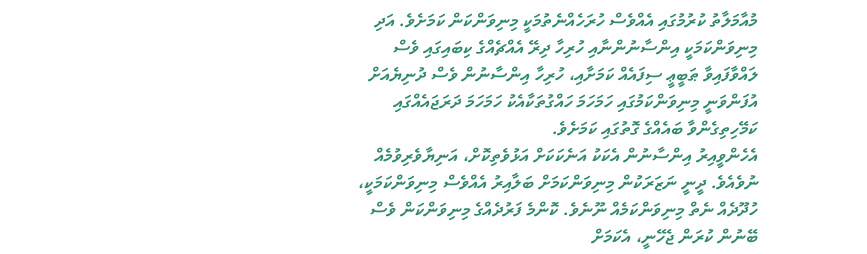މުއާމަލާތު ކުރުމުގައި އެއްވެސް ހުރަހެއްނެތުމަކީ މިނިވަންކަން ކަމަށެވެ. އަދި މިނިވަންކަމަކީ އިންސާނުންނާއި ހުރިހާ ދިރޭ އެއްޗެއްގެ ކިބައިގައި ވެސް ލައްވާފައިވާ ޠަބީޢީ ސިފައެއް ކަމަށާއި، ހުރިހާ އިންސާނުން ވެސް ދުނިޔެއަށް އުފަންވަނީ މިނިވަންކަމުގައި ހަމަހަމަ ހައްގުތަކާއެކު ހަމަހަމަ ދަރަޖައެއްގައި ކަމޭހިތިގެންވާ ބައެއްގެ ގޮތުގައި ކަމަށެވެ.
އެހެންވީއިރު އިންސާނުން އެކަކު އަނެކަކަށް އަޅުވެތިކޮށް، އަނިޔާވެރިވުމެއް ނުވެއެވެ. ދީނީ ނަޒަރަކުން މިނިވަންކަމަށް ބަލާއިރު އެއްވެސް މިނިވަންކަމަކީ، ހުދޫދެއް ނެތް މިނިވަންކަމެއް ނޫނެވެ. ކޮންމެ ފަރުދެއްގެ މިނިވަންކަން ވެސް ބޭނުން ކުރަން ޖެހޭނީ، އެކަމަށް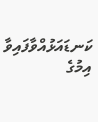ކަނޑައަޅުއްވާފައިވާ އިމުގެ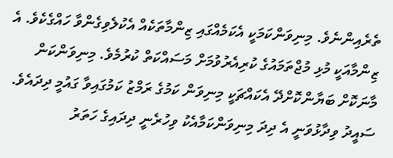ތެރެއިންނެވެ. މިނިވަންކަމަކީ އެކަމެއްގައި ޒިންމާތަކެއް އެކުލެވިގެންވާ ހައްގެކެވެ. އެ ޒިންމާއަކީ މުޅި މުޖްތަމައުގެ ކުރިއެރުވުމަށް މަސައްކަތް ކުރުމެވެ. މިނިވަންކަން މާނަކޮށް ބަޔާންކޮށްދޭ އެކައްޗަކީ މިނިވަން ކަމުގެ ރަމްޒު ކަމުގައިވާ ގައުމީ ދިދައެވެ.
ސައީދު ވިދާޅުވަނީ އެ ދިދަ މިނިވަންކަމާއެކު ވިހުރެނީ ދިދައިގެ ހަތަރު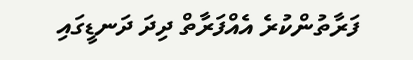ފަރާތުންކުރެ އެއްފަރާތް ދިދަ ދަނޑީގައި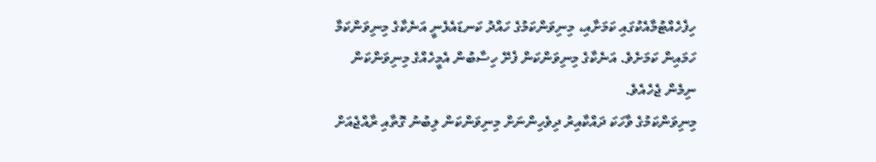ހިފެހެއްޓުމާއެކުގައި ކަމަށާއި، މިނިވަންކަމުގެ ހައްދު ކަނޑައެޅެނީ އަނެކާގެ މިނިވަންކަމާ ހަމައިން ކަމަށެވެ. އަނެކާގެ މިނިވަންކަން ފެށޭ ހިސާބުން އެމީހެއްގެ މިނިވަންކަން ނިމެން ޖެހެއެވެ.
މިނިވަންކަމުގެ ވާހަކަ ދައްކާއިރު ދިވެހިންނަށް މިނިވަންކަން ލިބުނު ގޮތާއި ރާއްޖެއަށް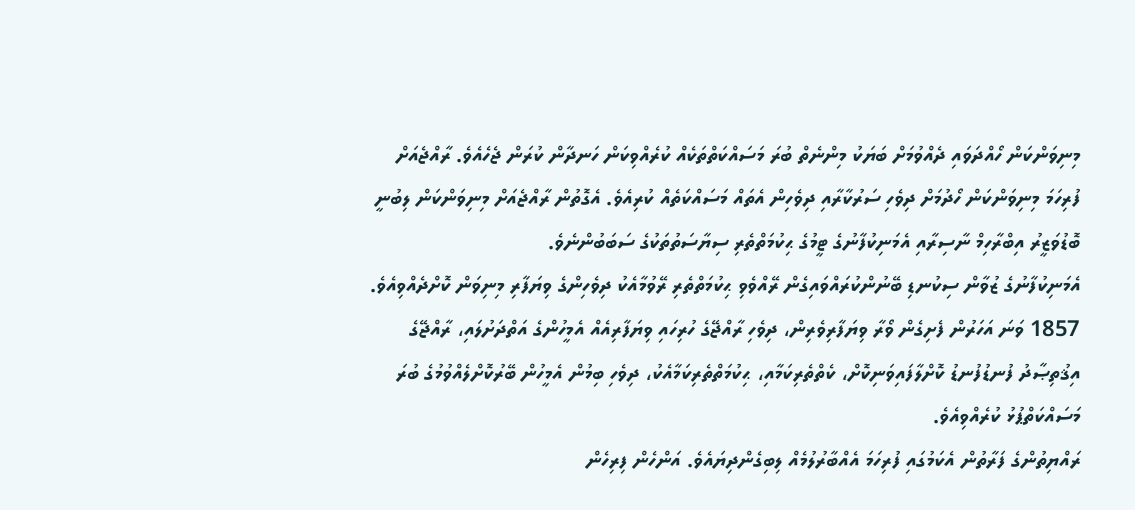މިނިވަންކަން ހޯއްދަވައި ދެއްވުމަށް ބަޔަކު މިންނެތް ބުރަ މަސައްކަތްތަކެއް ކުރެއްވިކަން ހަނދާން ކުރަން ޖެހެއެވެ. ރާއްޖެއަށް ފުރިހަމަ މިނިވަންކަން ހޯދުމަށް ދިވެހި ސަރުކާރާއި ދިވެހިން އެތައް މަސައްކަތެއް ކުރިއެވެ. އެގޮތުން ރާއްޖެއަށް މިނިވަންކަން ލިބުނީ ބޮޑުވަޒީރު އިބްރާހިމް ނާސިރާއި އެމަނިކުފާނުގެ ޓީމުގެ ޙިކުމަތްތެރި ސިޔާސަތުތަކުގެ ސަބަބުންނެވެ.
އެމަނިކުފާނުގެ ޒުވާން ސިކުނޑި ބޭނުންކުރައްވައިގެން ރޭއްވެވި ޙިކުމަތްތެރި ރޭވުމާއެކު ދިވެހިންގެ ވިޔަފާރި މިނިވަން ކޮށްދެއްވިއެވެ. 1857 ވަނަ އަހަރުން ފެށިގެން ވޯރާ ވިޔަފާރިވެރިން، ދިވެހި ރާއްޖޭގެ ހުރިހައި ވިޔަފާރިއެއް އެމީހުންގެ އަތްދަށުލައި، ރާއްޖޭގެ އިޤުތިޞާދު ފުނޑުފުނޑު ކޮށްލާފައިވަނިކޮށް، ކެތްތެރިކަމާއި، ޙިކުމަތްތެރިކަމާއެކު، ދިވެހި ބިމުން އެމީހުން ބޭރުކޮށްލެއްވުމުގެ ބުރަ މަސައްކަތްޕުޅު ކުރެއްވިއެވެ.
ރައްޔިތުންގެ ފަރާތުން އެކަމުގައި ފުރިހަމަ އެއްބާރުލުމެއް ލިބިގެންދިޔައެވެ. އަންހެން ފިރިހެން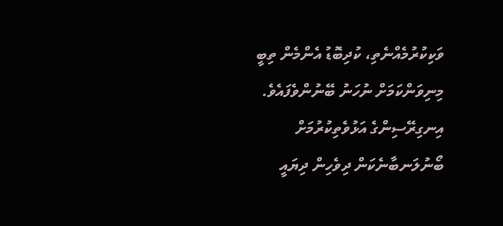ވަކިކުރުމެއްނެތި، ކުދިބޮޑު އެންމެން ތިބީ މިނިވަންކަމަށް ނުހަނު ބޭނުންވެފައެވެ. އިނގިރޭސިންގެ އަޅުވެތިކުރުމަށް ބޯނުލަނބާނެކަން ދިވެހިން ދިޔައީ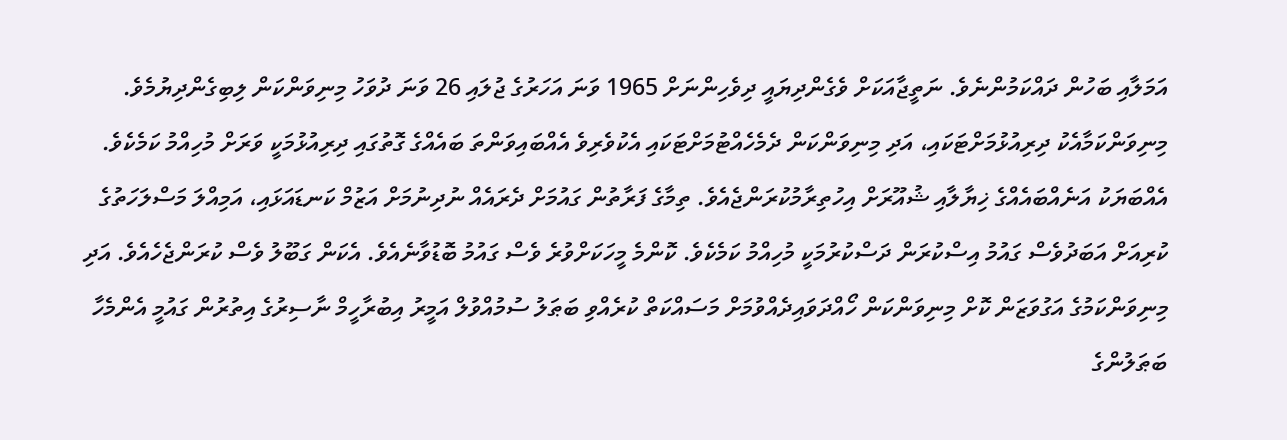އަމަލާއި ބަހުން ދައްކަމުންނެވެ. ނަތީޖާއަކަށް ވެގެންދިޔައީ ދިވެހިންނަށް 1965 ވަނަ އަހަރުގެ ޖުލައި 26 ވަނަ ދުވަހު މިނިވަންކަން ލިބިގެންދިޔުމެވެ.
މިނިވަންކަމާއެކު ދިރިއުޅުމަށްޓަކައި، އަދި މިނިވަންކަން ދެމެހެއްޓުމަށްޓަކައި އެކުވެރިވެ އެއްބައިވަންތަ ބައެއްގެ ގޮތުގައި ދިރިއުޅުމަކީ ވަރަށް މުހިއްމު ކަމެކެވެ. އެއްބަޔަކު އަނެއްބައެއްގެ ޚިޔާލާއި ޝުއޫރަށް އިހުތިރާމުކުރަންޖެއެވެ. ތިމާގެ ފަރާތުން ގައުމަށް ދެރައެއް ނުދިނުމަށް އަޒުމް ކަނޑައަޅައި، އަމިއްލަ މަސްލަހަތުގެ ކުރިއަށް އަބަދުވެސް ގައުމު އިސްކުރަން ދަސްކުރުމަކީ މުހިއްމު ކަމެކެވެ. ކޮންމެ މީހަކަށްވުރެ ވެސް ގައުމު ބޮޑުވާނެއެވެ. އެކަން ގަބޫލު ވެސް ކުރަންޖެހެއެވެ. އަދި މިނިވަންކަމުގެ އަގުވަޒަން ކޮށް މިނިވަންކަން ހޯއްދަވައިދެއްވުމަށް މަސައްކަތް ކުރެއްވި ބަޠަލު ސުމުއްވުލް އަމީރު އިބުރާހީމް ނާސިރުގެ އިތުރުން ގައުމީ އެންމެހާ ބަޠަލުންގެ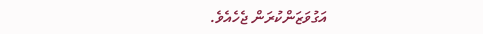އަގުވަޒަންކުރަން ޖެހެއެވެ.